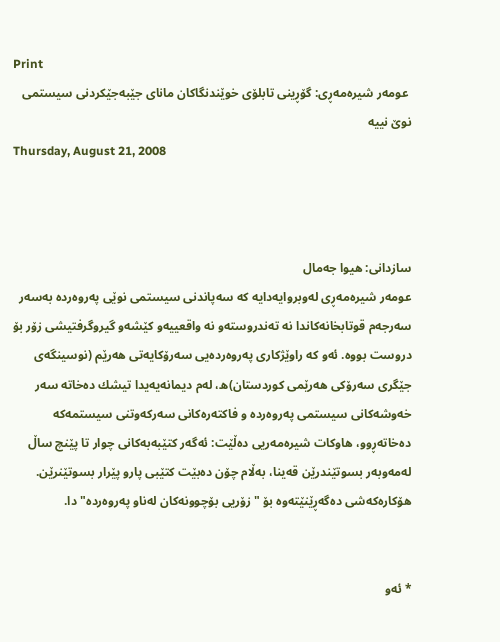Print
 عومه‌ر شیره‌مه‌ڕی‌: گۆڕینی‌ تابلۆی‌ خوێندنگاكان مانای جێبه‌جێكردنی سیستمی نوێ نییه‌
Thursday, August 21, 2008



سازدانی‌: هیوا جه‌مال
عومه‌ر شیره‌مه‌ڕی‌ له‌وبروایه‌دایه‌ كه‌ سه‌پاندنی‌ سیستمی‌ نوێی‌ په‌روه‌رده‌ به‌سه‌ر سه‌رجه‌م قوتابخانه‌كاندا نه‌ ته‌ندروسته‌‌و نه‌ واقعییه‌‌و كێشه‌و گیروگرفتیشی‌ زۆر بۆ دروست بووه‌. ئه‌و كه‌ راوێژكاری‌ په‌روه‌رده‌یی‌ سه‌رۆكایه‌تی‌ هه‌رێم (نوسینگه‌ی‌ جێگری‌ سه‌رۆكی‌ هه‌رێمی كوردستان)ه‌، له‌م دیمانه‌یه‌یدا تیشك ده‌خاته‌ سه‌ر خه‌وشه‌كانی‌ سیستمی‌ په‌روه‌رده‌ ‌و فاكته‌ره‌كانی‌ سه‌ركه‌وتنی‌ سیستمه‌كه‌ ده‌خاته‌ڕوو، هاوكات شیره‌مه‌ریی‌ ده‌ڵێت: ئه‌گه‌ر كتێبه‌به‌كانی‌ چوار تا پێنچ ساڵ‌ له‌مه‌وبه‌ر بسوتێندرێن قه‌ینا، به‌ڵام چۆن ده‌بێت كتێبی‌ پار‌و پێرار بسوتێنرێن. هۆكاره‌كه‌شی‌ ده‌گه‌ڕێنێته‌وه‌ بۆ "زۆریی‌ بۆچوونه‌كان له‌ناو په‌روه‌رده‌"دا.


* ئه‌و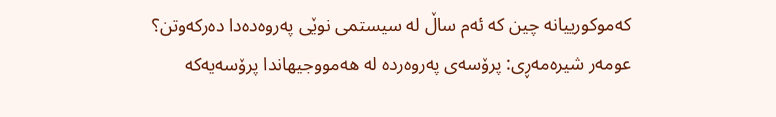كه‌موكورییانه‌ چین كه‌ ئه‌م ساڵ له‌ سیستمی‌ نوێی‌ په‌روه‌ده‌دا ده‌ركه‌وتن؟
عومه‌ر شیره‌مه‌ڕی‌: پرۆسه‌ی‌ په‌روه‌رده‌ له‌ هه‌مووجیهاندا پرۆسه‌یه‌كه‌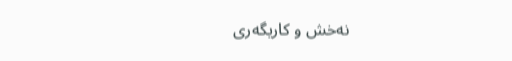نه‌خش ‌و كاریگه‌ری‌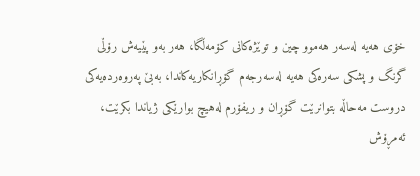خۆی‌ هه‌یه‌ له‌سه‌ر هه‌موو چین و توێژه‌كانی‌ كۆمه‌ڵگا، هه‌ر به‌و پێیه‌ش رۆڵی‌ گرنگ ‌و پشكی‌ سه‌ره‌كی‌ هه‌یه‌ له‌سه‌رجه‌م گۆڕانكاریه‌كاندا، به‌بێ‌ په‌روه‌رده‌یه‌كی‌ دروست مه‌حاڵه‌ بتوانرێت گۆڕان و ریفۆرم له‌هیچ بوارێكی‌ ژیاندا بكرێت، ئه‌مڕۆش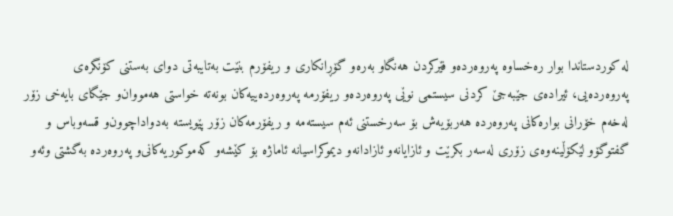له‌ كوردستاندا بوار ره‌خساوه‌ په‌روه‌رده‌و فێركردن هه‌نگاو به‌ره‌و گۆڕانكاری‌ ‌و ریفۆرم بنێت به‌تایبه‌تی‌ دوای‌ به‌ستنی‌ كۆنگره‌ی‌ په‌روه‌رده‌یی‌، ئیراده‌ی‌ جێبه‌جێ‌ كردنی‌ سیستمی‌ نوێی‌ په‌روه‌رده‌و ریفۆرمه‌ په‌روه‌رده‌ییه‌كان بونه‌ته‌ خواستی‌ هه‌مووان‌و جێگای‌ بایه‌خی‌ زۆر له‌خه‌م خۆرانی‌ بواره‌كانی‌ په‌روه‌رده‌ هه‌ربۆیه‌ش بۆ سه‌رخستنی‌ ئه‌م سیسته‌مه‌ و ریفۆرمه‌كان زۆر پێویسته‌ به‌دواداچوون‌و قسه‌وباس ‌و گفتوگۆو لێكۆڵینه‌وه‌ی‌ زۆری‌ له‌سه‌ر بكرێت و ئازایانه‌و ئازادانه‌‌و دیموكراسیانه‌ ئاماژه‌ بۆ كێشه‌‌و كه‌موكوریه‌كانی‌‌و په‌روه‌رده‌ به‌گشتی‌ وئه‌و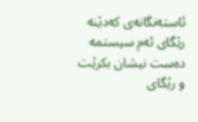ئاسته‌نگانه‌ی‌ كه‌دێنه‌ رێگای‌ ئه‌م سیستمه‌ ده‌ست نیشان بكرێت و رێگای‌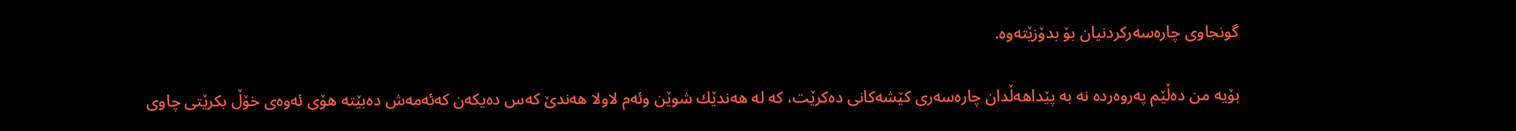گونجاوی‌ چاره‌سه‌ركردنیان بۆ بدۆزێته‌وه‌.

بۆیه‌ من ده‌ڵێم په‌روه‌رده‌ نه‌ به‌ پێداهه‌ڵدان چاره‌سه‌ری‌ كێشه‌كانی‌ ده‌كرێت، كه‌ له‌ هه‌ندێك شوێن ‌وئه‌م لاولا هه‌ندێ‌ كه‌س ده‌یكه‌ن كه‌ئه‌مه‌ش ده‌بێته‌ هۆی‌ ئه‌وه‌ی‌ خۆڵ‌ بكرێتی‌ چاوی‌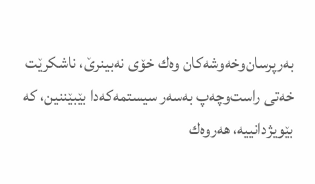به‌رپرسان‌وخه‌وشه‌كان وه‌ك خۆی‌ نه‌بینرێ‌، ناشكرێت خه‌تی‌ راست‌وچه‌پ به‌سه‌ر سیستمه‌كه‌دا بێبێننین، كه‌ بێویژدانییه‌، هه‌روه‌ك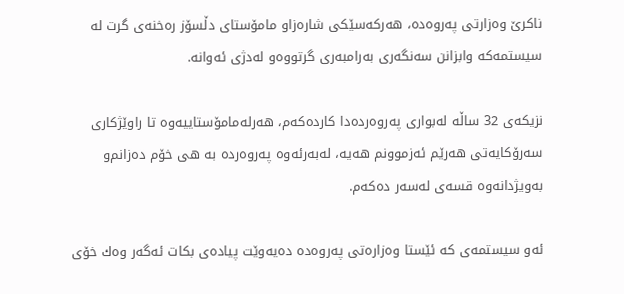ناكرێ وه‌زارتی‌ په‌روه‌ده‌، هه‌ركه‌سێكی‌ شاره‌زا‌و مامۆستای‌ دڵسۆز ره‌خنه‌ی‌ گرت له‌ سیستمه‌كه‌ وابزانن سه‌نگه‌ری‌ به‌رامبه‌ری‌ گرتووه‌‌و له‌دژی‌ ئه‌وانه‌.

نزیكه‌ی‌ 32 ساڵه‌ له‌بواری‌ په‌روه‌رده‌دا كارده‌كه‌م، هه‌رله‌مامۆستاییه‌وه‌ تا راوێژكاری‌ سه‌رۆكایه‌تی‌ هه‌رێم ئه‌زموونم هه‌یه‌، له‌به‌رئه‌وه‌ په‌روه‌رده‌ به‌ هی‌ خۆم ده‌زانم‌و به‌ویژدانه‌وه‌ قسه‌ی‌ له‌سه‌ر ده‌كه‌م.

ئه‌و سیستمه‌ی‌ كه‌ ئێستا وه‌زاره‌تی‌ په‌روه‌ده‌ ده‌یه‌وێت پیاده‌ی‌ بكات ئه‌گه‌ر وه‌ك خۆی‌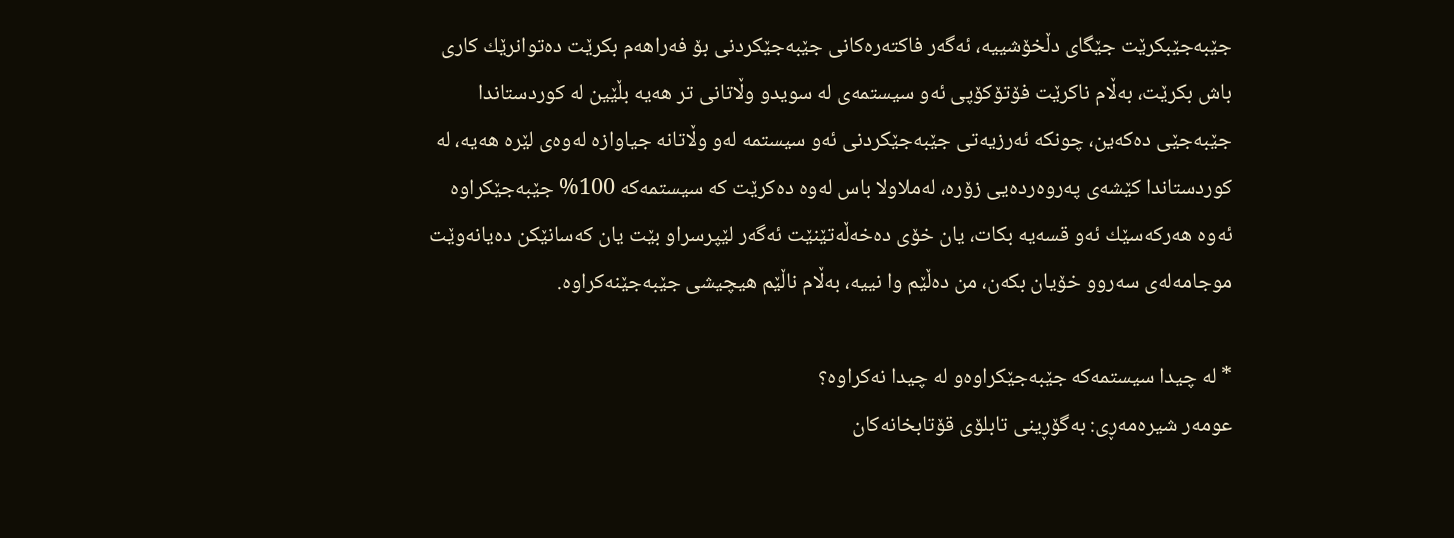جێبه‌جێبكرێت جێگای‌ دڵخۆشییه‌، ئه‌گه‌ر فاكته‌ره‌كانی‌ جێبه‌جێكردنی‌ بۆ فه‌راهه‌م بكرێت ده‌توانرێك كاری‌ باش بكرێت، به‌ڵام ناكرێت فۆتۆكۆپی‌ ئه‌و سیستمه‌ی‌ له‌ سوید‌و وڵاتانی‌ تر هه‌یه‌ بڵێین له‌ كوردستاندا جێبه‌جێی‌ ده‌كه‌ین، چونكه‌ ئه‌رزیه‌تی‌ جێبه‌جێكردنی‌ ئه‌و سیستمه‌ له‌و وڵاتانه‌ جیاوازه‌ له‌وه‌ی‌ لێره‌ هه‌یه‌، له‌ كوردستاندا كێشه‌ی‌ په‌روه‌رده‌یی‌ زۆره‌، له‌ملاولا باس له‌وه‌ ده‌كرێت كه‌ سیستمه‌كه‌ 100% جێبه‌جێكراوه‌ ئه‌وه‌ هه‌ركه‌سێك ئه‌و قسه‌یه‌ بكات، یان خۆی‌ ده‌خه‌ڵه‌تێنێت ئه‌گه‌ر لێپرسراو بێت یان كه‌سانێكن ده‌یانه‌وێت موجامه‌له‌ی‌ سه‌روو خۆیان بكه‌ن، من ده‌ڵێم وا نییه‌، به‌ڵام ناڵێم هیچیشی‌ جێبه‌جێنه‌كراوه‌.

* له‌ چیدا سیستمه‌كه‌ جێبه‌جێكراوه‌‌و له‌ چیدا نه‌كراوه‌؟
عومه‌ر شیره‌مه‌ڕی‌: به‌گۆڕینی‌ تابلۆی‌ قۆتابخانه‌كان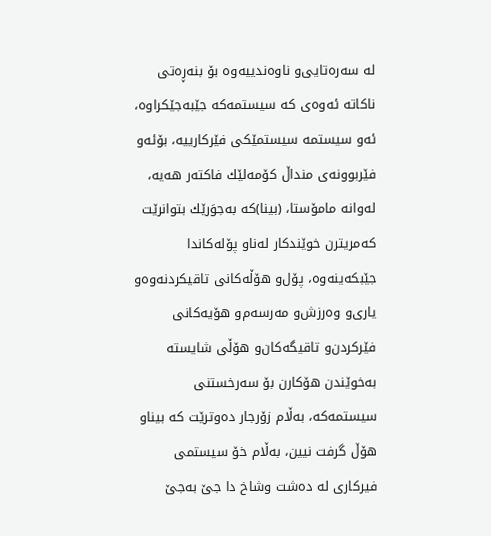له‌ سه‌ره‌تایی‌‌و ناوه‌ندییه‌وه‌ بۆ بنه‌ڕه‌تی‌ ناكاته‌ ئه‌وه‌ی‌ كه‌ سیستمه‌كه‌ جێبه‌جێكراوه‌، ئه‌و سیستمه‌ سیستمێكی‌ فێركارییه‌، بۆئه‌و فێربوونه‌ی‌ منداڵ كۆمه‌لێك فاكته‌ر هه‌یه‌، له‌وانه‌ مامۆستا، (بینا)كه‌ به‌جوَرێك بتوانرێت كه‌مریترن خوێندكار له‌ناو پۆله‌كاندا جێبكه‌ینه‌وه‌، پۆل‌و هۆڵه‌كانی‌ تاقیكردنه‌وه‌‌و یاری‌‌و وه‌رزش‌و مه‌رسه‌م‌و هۆیه‌كانی‌ فێركردن‌و تاقیگه‌كان‌و هۆڵی‌ شایسته‌ به‌خوێندن هۆكارن بۆ سه‌رخستنی‌ سیستمه‌كه‌، به‌ڵام زۆرجار ده‌وترێت كه‌ بینا‌و هۆڵ‌ گرفت نیین، به‌ڵام خۆ سیستمی‌ فیركاری‌ له‌ ده‌شت وشاخ دا جێ‌ به‌جێ‌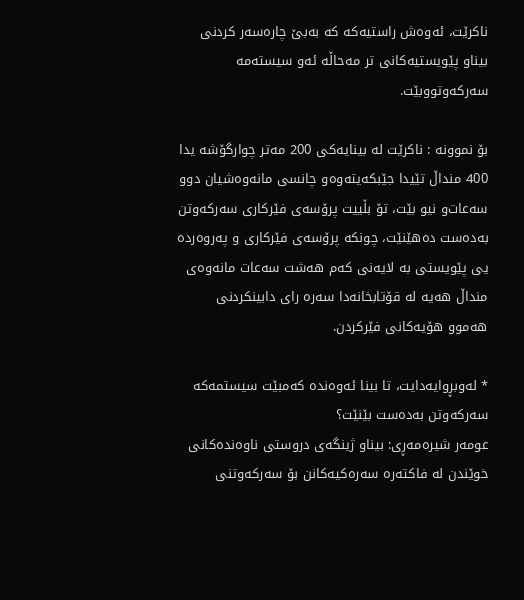ناكرێت، ئه‌وه‌ش راستیه‌كه‌ كه‌ به‌بێ‌ چاره‌سه‌ر كردنی‌ بیناو پێویستیه‌كانی‌ تر مه‌حاڵه‌ ئه‌و سیسته‌مه‌ سه‌ركه‌وتووبێت.

بۆ نموونه‌ : ناكرێت له‌ بینایه‌كی‌ 200 مه‌تر چوارگۆشه‌ یدا 400 منداڵ‌ تێیدا جێبكه‌یته‌وه‌‌و چانسی‌ مانه‌وه‌شیان دوو سه‌عات‌و نیو بێت، تۆ بڵییت پرۆسه‌ی‌ فێركاری‌ سه‌ركه‌وتن به‌ده‌ست ده‌هێنێت، چونكه‌ پرۆسه‌ی‌ فێركاری‌ ‌و په‌روه‌رده‌ یی پێویستی‌ به‌ لایه‌نی‌ كه‌م هه‌شت سه‌عات مانه‌وه‌ی‌ منداڵ‌ هه‌یه‌ له‌ قۆتابخانه‌دا سه‌ره‌ رای‌ دابینكردنی‌ هه‌موو هۆیه‌كانی‌ فێركردن.

* له‌وبڕوایه‌دایت، تا بینا ئه‌وه‌نده‌ كه‌مبێت سیستمه‌كه‌ سه‌ركه‌وتن به‌ده‌ست بێنێت؟
عومه‌ر شیره‌مه‌ڕی‌: بینا‌و ژینگه‌ی‌ دروستی‌ ناوه‌نده‌كانی‌ خوێندن له‌ فاكته‌ره‌ سه‌ره‌كیه‌كانن بۆ سه‌ركه‌وتنی‌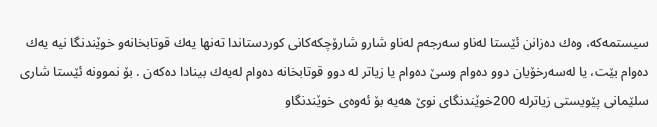سیستمه‌كه‌، وه‌ك ده‌زانن ئێستا له‌ناو سه‌رجه‌م له‌ناو شارو شارۆچكه‌كانی‌ كوردستاندا ته‌نها یه‌ك قوتابخانه‌و خوێندنگا نیه‌ یه‌ك ده‌وام بێت، یا له‌سه‌رخۆیان دوو ده‌وام وسێ‌ ده‌وام یا زیاتر له‌ دوو قوتابخانه‌ ده‌وام له‌یه‌ك بینادا ده‌كه‌ن . بۆ نموونه‌ ئێستا شاری‌ سلێمانی‌ پێویستی‌ زیاترله‌ 200خوێندنگای‌ نوێ‌ هه‌یه‌ بۆ ئه‌وه‌ی‌ خوێندنگاو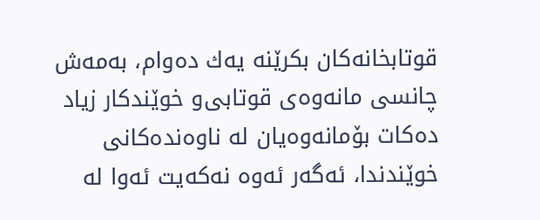قوتابخانه‌كان بكرێنه‌ یه‌ك ده‌وام، به‌مه‌ش چانسی مانه‌وه‌ی‌ قوتابی‌‌و خوێندكار زیاد ده‌كات بۆمانه‌وه‌یان له‌ ناوه‌نده‌كانی‌ خوێندندا، ئه‌گه‌ر ئه‌وه‌ نه‌كه‌یت ئه‌وا له‌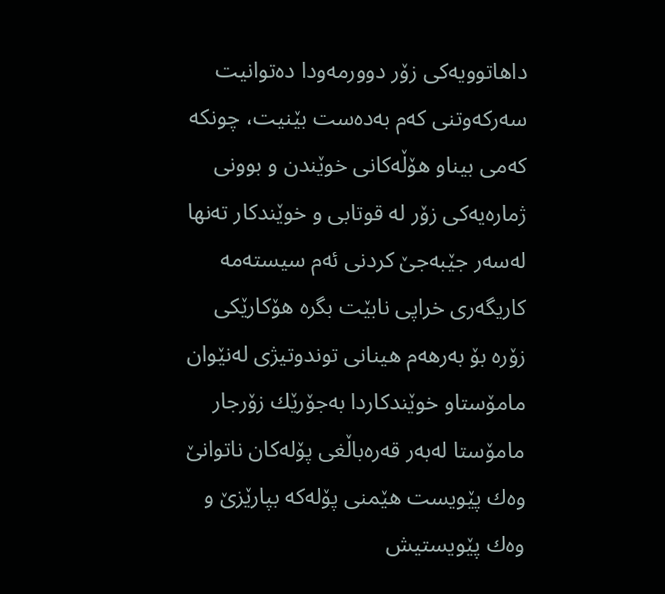داهاتوویه‌كی‌ زۆر دوورمه‌ودا ده‌توانیت سه‌ركه‌وتنی‌ كه‌م به‌ده‌ست بێنیت، چونكه‌ كه‌می‌ بیناو هۆڵه‌كانی‌ خوێندن و بوونی‌ ژماره‌یه‌كی‌ زۆر له‌ قوتابی‌ و خوێندكار ته‌نها له‌سه‌ر جێبه‌جێ‌ كردنی‌ ئه‌م سیسته‌مه‌ كاریگه‌ری‌ خراپی نابێت بگره‌ هۆكارێكی‌ زۆره‌ بۆ به‌رهه‌م هینانی‌ توندوتیژی‌ له‌نێوان مامۆستاو خوێندكاردا به‌جۆرێك زۆرجار مامۆستا له‌به‌ر قه‌ره‌باڵغی‌ پۆله‌كان ناتوانێ‌ وه‌ك پێویست هێمنی‌ پۆله‌كه‌ بپارێزێ‌ و وه‌ك پێویستیش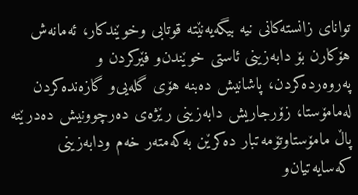توانای‌ زانسته‌كانی‌ نیه‌ بیگه‌یه‌نێته‌ قوتابی‌ وخوێندكار، ئه‌مانه‌ش هۆكارن بۆ دابه‌زینی‌ ئاستی‌ خوێندن‌و فێركردن ‌و په‌روه‌رده‌كردن، پاشانیش ده‌بنه‌ هۆی‌ گله‌یی‌و گازه‌نده‌كردن له‌مامۆستا، زۆرجاریش دابه‌زینی‌ رێژه‌ی‌ ده‌رچوونیش ده‌درێته‌ پاڵ مامۆستاوتۆمه‌تبار ده‌كرێن به‌كه‌مته‌ر خه‌م ودابه‌زینی‌ كه‌سایه‌تیان‌و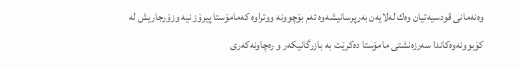وه‌نه‌مانی‌ قودسیه‌تیان وه‌ك له‌لایه‌ن به‌رپرسانیشه‌وه‌ ئه‌م بۆچوونه‌ ووتراوه‌ كه‌مامۆستا پیرۆز نیه‌ وزۆرجاریش له‌ كۆبوونه‌وه‌كاندا سه‌رزه‌نشتی‌ مامۆستا ده‌كرێت به‌ بازرگانیكه‌ر و ره‌چاونه‌كه‌ری‌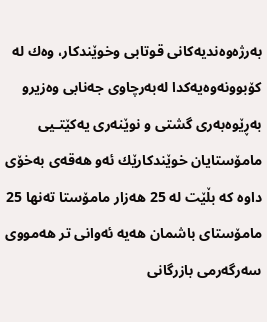به‌رژه‌وه‌ندیه‌كانی‌ قوتابی‌ وخوێندكار، وه‌ك له‌ كۆبوونه‌وه‌یه‌كدا له‌به‌رچاوی‌ جه‌نابی‌ وه‌زیرو به‌ڕێوه‌به‌ری‌ گشتی‌ و نوێنه‌ری‌ یه‌كێتـیی مامۆستایان خوێندكارێك ئه‌و هه‌قه‌ی‌ به‌خۆی‌ داوه‌ كه‌ بڵێت له‌ 25 هه‌زار مامۆستا ته‌نها 25 مامۆستای‌ باشمان هه‌یه‌ ئه‌وانی‌ تر هه‌مووی‌ سه‌رگه‌رمی‌ بازرگانی‌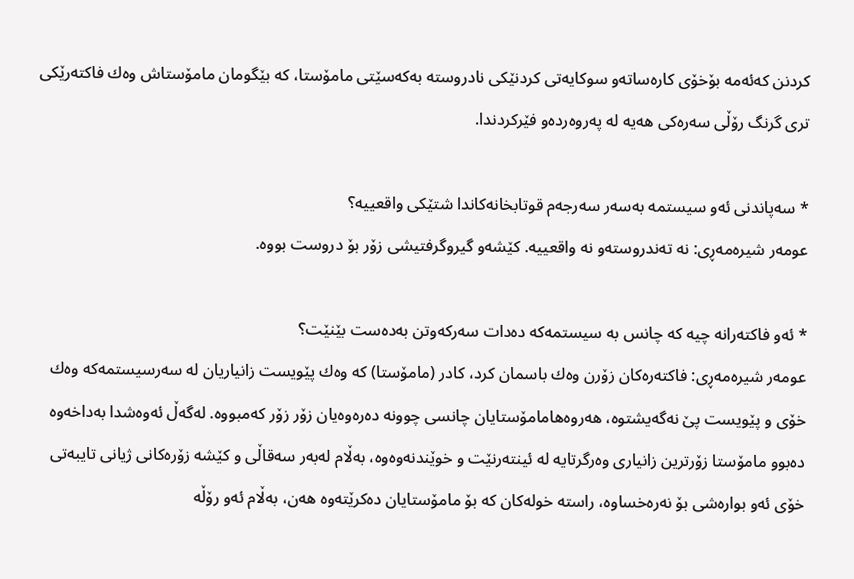كردنن كه‌ئه‌مه‌ بۆخۆی‌ كاره‌ساته‌‌و سوكایه‌تی‌ كردنێكی‌ نادروسته‌ به‌كه‌سێتی‌ مامۆستا، كه‌ بێگومان مامۆستاش وه‌ك فاكته‌رێكی‌ تری‌ گرنگ رۆڵی سه‌ره‌كی‌ هه‌یه‌ له‌ په‌روه‌رده‌و فێركردندا.

* سه‌پاندنی‌ ئه‌و سیستمه‌ به‌سه‌ر سه‌رجه‌م قوتابخانه‌كاندا شتێكی‌ واقعییه‌؟
عومه‌ر شیره‌مه‌ڕی‌: نه‌ ته‌ندروسته‌‌و نه‌ واقعییه‌. كێشه‌و گیروگرفتیشی‌ زۆر بۆ دروست بووه‌.

* ئه‌و فاكته‌رانه‌ چیه‌ كه‌ چانس به‌ سیستمه‌كه‌ ده‌دات سه‌ركه‌وتن به‌ده‌ست بێنێت؟
عومه‌ر شیره‌مه‌ڕی‌: فاكته‌ره‌كان زۆرن وه‌ك باسمان كرد، كادر (مامۆستا) كه‌ وه‌ك پێویست زانیاریان له‌ سه‌رسیستمه‌كه‌ وه‌ك خۆی‌ و پێویست پێ‌ نه‌گه‌یشتوه‌، هه‌روه‌هامامۆستایان چانسی‌ چوونه‌ ده‌ره‌وه‌یان زۆر زۆر كه‌مبووه‌. له‌گه‌ڵ‌ ئه‌وه‌شدا به‌داخه‌وه‌ ده‌بوو مامۆستا زۆرترین زانیاری‌ وه‌رگرتایه‌ له‌ ئینته‌رنێت ‌و خوێندنه‌وه‌وه‌، به‌ڵام له‌به‌ر سه‌قاڵی‌ ‌و كێشه‌ زۆره‌كانی‌ ژیانی‌ تایبه‌تی‌ خۆی‌ ئه‌و بواره‌شی بۆ نه‌ره‌خساوه‌، راسته‌ خوله‌كان كه‌ بۆ مامۆستایان ده‌كرێته‌وه‌ هه‌ن، به‌ڵام ئه‌و رۆڵه‌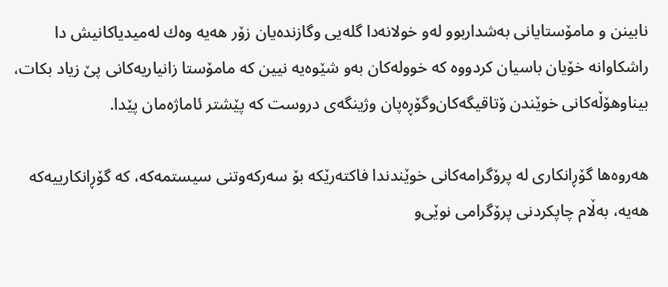نابینن و مامۆستایانی‌ به‌شداربوو له‌و خولانه‌دا گله‌یی‌ وگازنده‌یان زۆر هه‌یه‌ وه‌ك له‌میدیاكانیش دا راشكاوانه‌ خۆیان باسیان كردووه‌ كه‌ خووله‌كان به‌و شێوه‌یه‌ نیین كه‌ مامۆستا زانیاریه‌كانی‌ پێ‌ زیاد بكات، بیناوهۆڵه‌كانی‌ خوێندن ۆتاقیگه‌كان‌وگۆڕه‌پان وژینگه‌ی‌ دروست كه‌ پێشتر ئاماژه‌مان پێدا.

هه‌روه‌ها گۆڕانكاری‌ له‌ پرۆگرامه‌كانی‌ خوێندندا فاكته‌رێكه‌ بۆ سه‌ركه‌وتنی‌ سیستمه‌كه‌، كه‌ گۆڕانكارییه‌كه‌ هه‌یه‌، به‌ڵام چاپكردنی‌ پرۆگرامی‌ نوێی‌‌و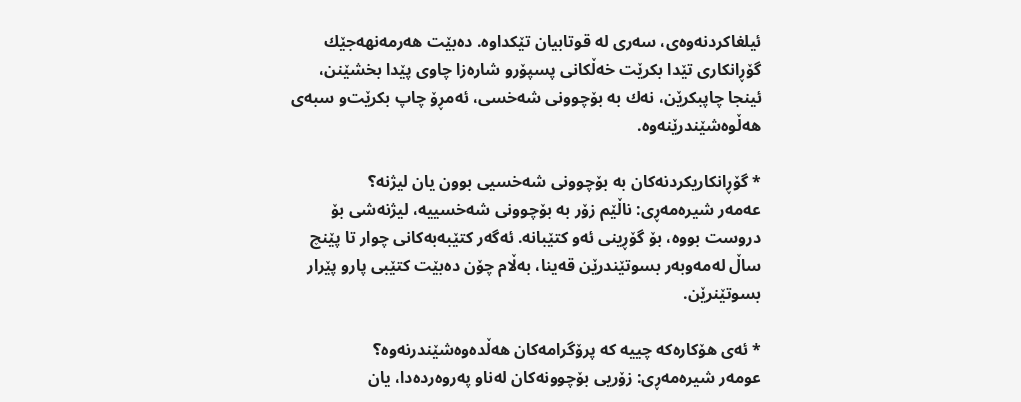ئیلغاكردنه‌وه‌ی‌، سه‌ری‌ له‌ قوتابیان تێكداوه‌. ده‌بێت هه‌رمه‌نهه‌جێك گۆڕانكاری‌ تێدا بكرێت خه‌ڵكانی‌ پسپۆر‌و شاره‌زا چاوی‌ پێدا بخشێنن، ئینجا چاپبكرێن، نه‌ك به‌ بۆچوونی‌ شه‌خسی‌، ئه‌مڕۆ چاپ بكرێت‌و سبه‌ی‌ هه‌ڵوه‌شێندرێنه‌وه‌.

* گۆڕانكاریكردنه‌كان به‌ بۆچوونی‌ شه‌خسیی بوون یان لیژنه‌؟
عه‌مه‌ر شیره‌مه‌ڕی‌: ناڵێم زۆر به‌ بۆچوونی‌ شه‌خسییه‌، لیژنه‌شی‌ بۆ دروست بووه‌، بۆ گۆڕینی‌ ئه‌و كتێبانه‌. ئه‌گه‌ر كتێبه‌به‌كانی‌ چوار تا پێنچ ساڵ‌ له‌مه‌وبه‌ر بسوتێندرێن قه‌ینا، به‌ڵام چۆن ده‌بێت كتێبی‌ پار‌و پێرار بسوتێنرێن.

* ئه‌ی‌ هۆكاره‌كه‌ چییه‌ كه‌ پرۆگرامه‌كان هه‌ڵده‌وه‌شێندرنه‌وه‌؟
عومه‌ر شیره‌مه‌ڕی‌: زۆریی‌ بۆچوونه‌كان له‌ناو په‌روه‌رده‌دا، یان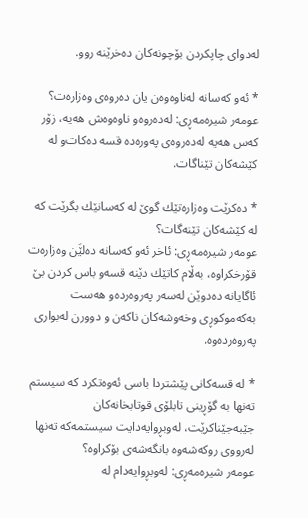له‌دوای‌ چاپكردن بۆچونه‌كان ده‌خرێنه‌ روو.

* ئه‌و كه‌سانه‌ له‌ناوه‌وه‌ن یان ده‌روه‌ی‌ وه‌زاره‌ت؟
عومه‌ر شیره‌مه‌ڕی‌: له‌ده‌روه‌‌و ناوه‌وه‌ش هه‌یه‌، زۆر كه‌س هه‌یه‌ له‌ده‌روه‌ی‌ په‌وره‌ده‌ قسه‌ ده‌كات‌و له‌ كێشه‌كان تێناگات.

* ده‌كرێت وه‌زاره‌تێك گوێ‌ له‌ كه‌سانێك بگرێت كه‌ له‌ كێشه‌كان تێنه‌گات؟
عومه‌ر شیره‌مه‌ڕی‌: ئاخر ئه‌و كه‌سانه‌ ده‌لێَن وه‌زاره‌ت قۆرخكراوه‌، به‌ڵام كاتێك دێنه‌ قسه‌و باس كردن بێ‌ ئاگایانه‌ ده‌دوێن له‌سه‌ر په‌روه‌رده‌و هه‌ست به‌كه‌موكوڕی‌ وخه‌وشه‌كان ناكه‌ن ‌و دوورن له‌بواری‌ په‌روه‌رده‌وه‌.

* له‌ قسه‌كانی‌ پێشتردا باسی‌ ئه‌وه‌تكرد كه‌ سیستم ته‌نها به‌ گۆڕینی‌ تابلۆی‌ قوتابخانه‌كان جێبه‌جێناكرێت، له‌وبڕوایه‌دایت سیستمه‌كه‌ ته‌نها له‌رووی‌ روكه‌شه‌وه‌ بانگه‌شه‌ی‌ بۆكراوه‌؟
عومه‌ر شیره‌مه‌ڕی‌: له‌وبڕوایه‌دام له‌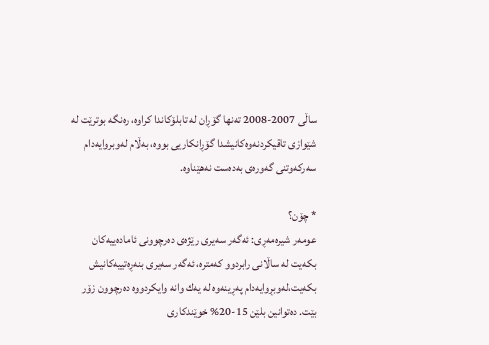ساڵی‌ 2007-2008 ته‌نها گۆڕان له‌ تابلۆكاندا كراوه‌، ره‌نگه‌ بوترێت له‌ شێوازی‌ تاقیكردنه‌وه‌كانیشدا گۆڕانكاریی‌ بووه‌، به‌ڵام له‌وبروایه‌دام سه‌ركه‌وتنی‌ گه‌وره‌ی‌ به‌ده‌ست نه‌هێناوه‌.

* چۆن؟
عومه‌ر شیره‌مه‌ڕی‌: ئه‌گه‌ر سه‌یری‌ رێژه‌ی‌ ده‌رچوونی‌ ئاماده‌ییه‌كان بكه‌یت له‌ ساڵانی‌ رابردوو كه‌متره‌، ئه‌گه‌ر سه‌یری‌ بنه‌ڕه‌تییه‌كانیش بكه‌یت،له‌وبڕوایه‌دام په‌ڕینه‌وه‌ له‌ یه‌ك وانه‌ وایكردووه‌ ده‌رچوون زۆر بێت. ده‌توانین بلێن 15-20% خوێندكاری‌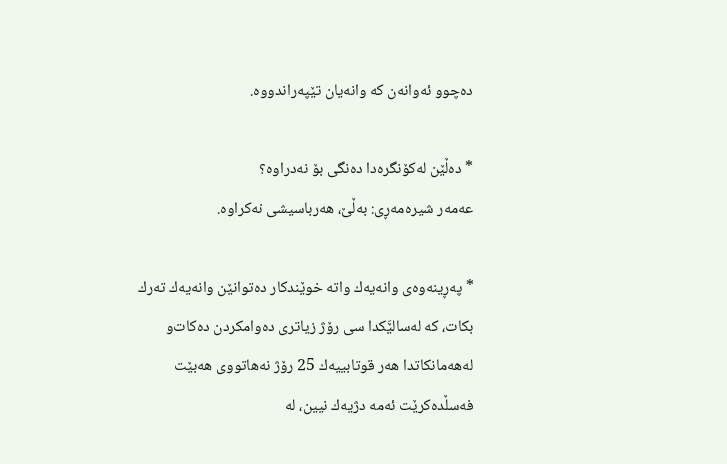ده‌چوو ئه‌وانه‌ن كه‌ وانه‌یان تێپه‌راندووه‌.

* ده‌ڵێن له‌كۆنگره‌دا ده‌نگی‌ بۆ نه‌دراوه‌؟
عه‌مه‌ر شیره‌مه‌ڕی‌: به‌ڵێ‌، هه‌رباسیشی نه‌كراوه‌.

* په‌ڕینه‌وه‌ی‌ وانه‌یه‌ك واته‌ خوێندكار ده‌توانێن وانه‌یه‌ك ته‌رك بكات، كه‌ له‌سالێَكدا سی‌ رۆژ زیاتری‌ ده‌وامكردن ده‌كات‌و له‌هه‌مانكاتدا هه‌ر قوتابییه‌ك 25 رۆژ نه‌هاتووی‌ هه‌بێت فه‌سڵده‌كرێت ئه‌مه‌ دژیه‌ك نیین، له‌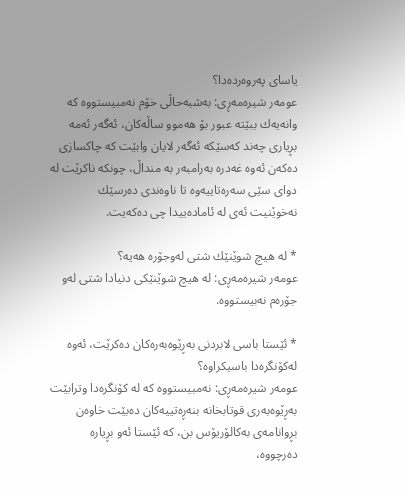یاسای‌ په‌روه‌رده‌دا؟
عومه‌ر شیره‌مه‌ڕی‌: به‌شبه‌حاڵی‌ خۆم نه‌مبیستووه‌ كه‌ وانه‌یه‌ك ببێته‌ عبور بۆ هه‌موو ساڵه‌كان، ئه‌گه‌ر ئه‌مه‌ بڕیاری‌ چه‌ند كه‌سێكه‌ ئه‌گه‌ر لایان وابێت كه‌ چاكسازی‌ ده‌كه‌ن ئه‌وه‌ غه‌دره‌ به‌رامبه‌ر به‌ منداڵ‌، چونكه‌ ناكرێت له‌ دوای‌ سێی‌ سه‌ره‌تاییه‌وه‌ تا ناوه‌ندی‌ ده‌رسێك نه‌خوێنیت ئه‌ی‌ له‌ ئاماده‌ییدا چی‌ ده‌كه‌یت.

* له‌ هیچ شوێنێك شتی‌ له‌وجۆره‌ هه‌یه‌؟
عومه‌ر شیره‌مه‌ڕی‌: له‌ هیچ شوێنێكی‌ دنیادا شتی‌ له‌و جۆره‌م نه‌بیستووه‌.

* ئێستا باسی‌ لابردنی‌ به‌ڕێوه‌به‌ره‌كان ده‌كرێت، ئه‌وه‌ له‌كۆنگره‌دا باسیكراوه‌؟
عومه‌ر شیره‌مه‌ڕی‌: نه‌مبیستووه‌ كه‌ له‌ كۆنگره‌دا وترابێت به‌ڕێوه‌به‌ری‌ قوتابخانه‌ بنه‌ڕه‌تییه‌كان ده‌بێت خاوه‌ن بڕوانامه‌ی‌ به‌كالۆریۆس بن، كه‌ ئێستا ئه‌و بڕیاره‌ ده‌رچووه‌،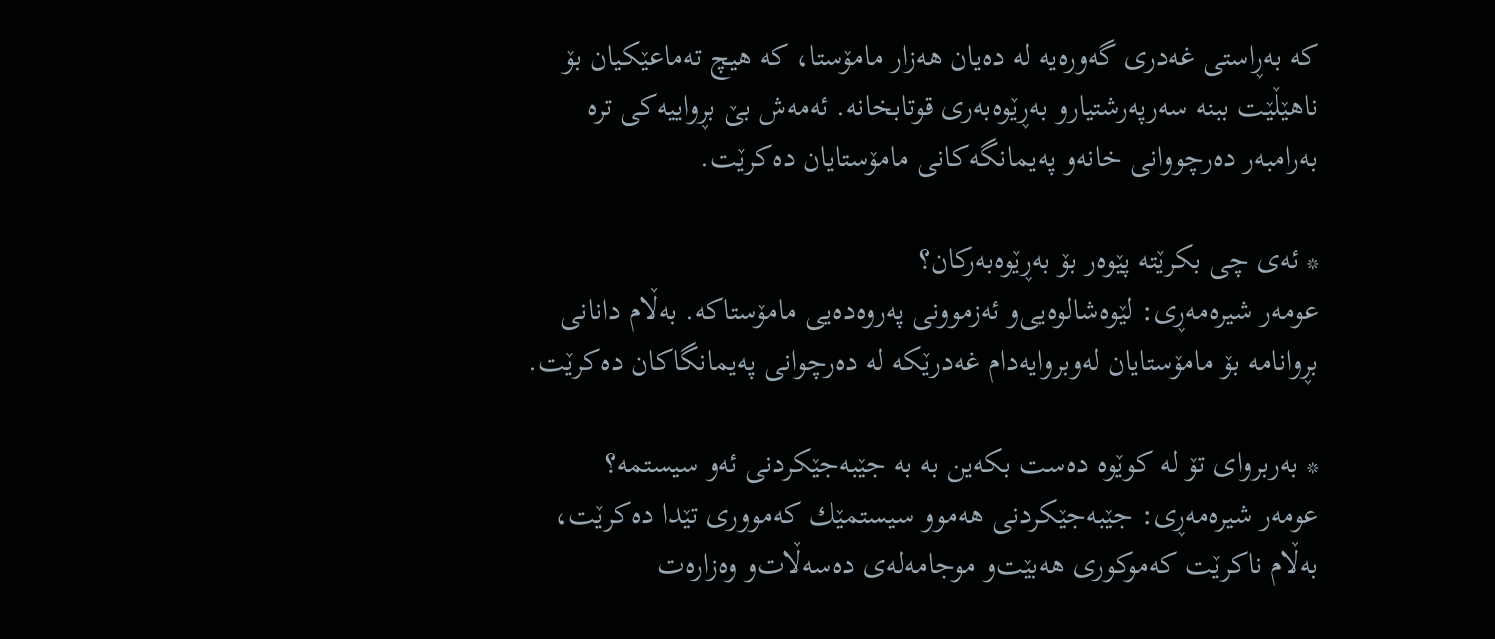كه‌ به‌ڕاستی‌ غه‌دری‌ گه‌وره‌یه‌ له‌ ده‌یان هه‌زار مامۆستا، كه‌ هیچ ته‌ماعێكیان بۆ ناهێڵێت ببنه‌ سه‌رپه‌رشتیار‌و به‌ڕێوه‌به‌ری‌ قوتابخانه‌. ئه‌مه‌ش بێ‌ بڕواییه‌كی‌ تره‌ به‌رامبه‌ر ده‌رچووانی‌ خانه‌و په‌یمانگه‌كانی‌ مامۆستایان ده‌كرێت.

* ئه‌ی‌ چی‌ بكرێته‌ پێوه‌ر بۆ به‌ڕێوه‌به‌ركان؟
عومه‌ر شیره‌مه‌ڕی‌: لێوه‌شالوه‌یی‌‌و ئه‌زموونی‌ په‌روه‌ده‌یی‌ مامۆستاكه‌. به‌ڵام دانانی‌ بڕوانامه‌ بۆ مامۆستایان له‌وبروایه‌دام غه‌درێكه‌ له‌ ده‌رچوانی‌ په‌یمانگاكان ده‌كرێت.

* به‌ربروای‌ تۆ له‌ كوێوه‌ ده‌ست بكه‌ین به‌ به‌ جێبه‌جێكردنی‌ ئه‌و سیستمه‌؟
عومه‌ر شیره‌مه‌ڕی‌: جێبه‌جێكردنی‌ هه‌موو سیستمێك كه‌مووری‌ تێدا ده‌كرێت، به‌ڵام ناكرێت كه‌موكوری‌ هه‌بێت‌و موجامه‌له‌ی‌ ده‌سه‌ڵات‌و وه‌زاره‌ت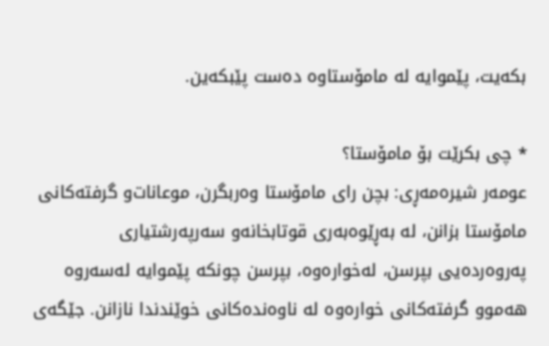بكه‌یت، پێموایه‌ له‌ مامۆستاوه‌ ده‌ست پێبكه‌ین.

* چی‌ بكرێت بۆ مامۆستا؟
عومه‌ر شیره‌مه‌ڕی‌: بچن رای‌ مامۆستا وه‌ربگرن، موعانات‌و گرفته‌كانی‌ مامۆستا بزانن، له‌ به‌ڕێوه‌به‌ری‌ قوتابخانه‌‌و سه‌رپه‌رشتیاری‌ په‌روه‌رده‌یی‌ بپرسن، له‌خواره‌وه‌، بپرسن چونكه‌ پێموایه‌ له‌سه‌روه‌ هه‌موو گرفته‌كانی‌ خواره‌وه‌ له‌ ناوه‌نده‌كانی‌ خوێندندا نازانن. جێگه‌ی‌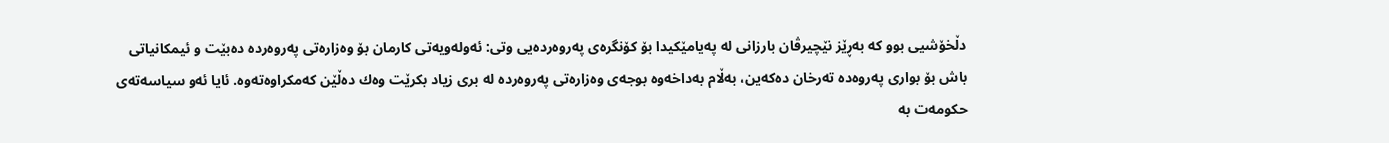دڵخۆشیی‌ بوو كه‌ به‌ڕێز نێچیرڤان بارزانی‌ له‌ په‌یامێكیدا بۆ كۆنگره‌ی‌ په‌روه‌رده‌یی‌ وتی‌: ئه‌وله‌ویه‌تی‌ كارمان بۆ وه‌زاره‌تی‌ په‌روه‌رده‌ ده‌بێت و ئیمكانیاتی‌ باش بۆ بواری‌ په‌روه‌ده‌ ته‌رخان ده‌كه‌ین، به‌ڵام به‌داخه‌وه‌ بوجه‌ی‌ وه‌زاره‌تی‌ په‌روه‌رده‌ له‌ بری‌ زیاد بكرێت وه‌ك ده‌ڵێن كه‌مكراوه‌ته‌وه‌. ئایا ئه‌و سیاسه‌ته‌ی‌ حكومه‌ت به‌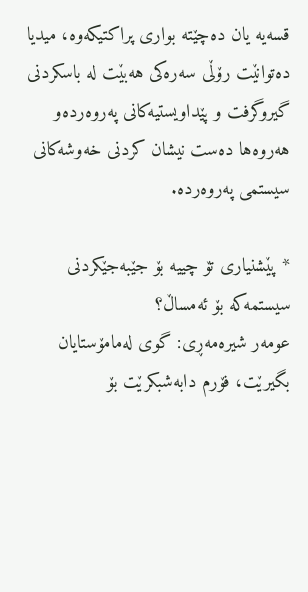قسه‌یه‌ یان ده‌چێته‌ بواری‌ پراكتیكه‌وه‌، میدیا ده‌توانێت رۆڵی‌ سه‌ره‌كی‌ هه‌بێت له‌ باسكردنی‌ گیروگرفت و پێداویستیه‌كانی‌ په‌روه‌رده‌و هه‌روه‌ها ده‌ست نیشان كردنی‌ خه‌وشه‌كانی‌ سیستمی‌ په‌روه‌رده‌.

* پێشنیاری‌ تۆ چییه‌ بۆ جێبه‌جێكردنی‌ سیستمه‌كه‌ بۆ ئه‌مساڵ‌؟
عومه‌ر شیره‌مه‌ڕی‌: گوی‌ له‌مامۆستایان بگیرێت، فۆرم دابه‌شبكرێت بۆ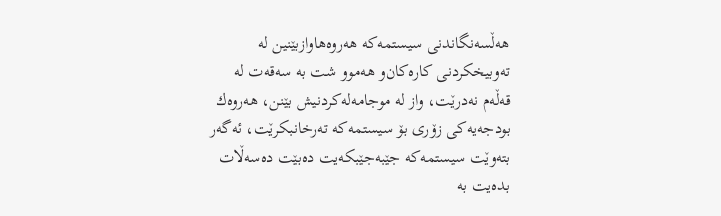هه‌ڵسه‌نگاندنی‌ سیستمه‌كه‌ هه‌روه‌هاوازبێنین له‌ ته‌وبیخكردنی‌ كاره‌كان‌و هه‌موو شت به‌ سه‌قه‌ت له‌ قه‌ڵه‌م نه‌درێت، واز له‌ موجامه‌له‌كردنیش بێنن، هه‌روه‌ك بودجه‌یه‌كی‌ زۆری‌ بۆ سیستمه‌كه‌ ته‌رخانبكرێت، ئه‌گه‌ر بته‌وێت سیستمه‌كه‌ جێبه‌جێبكه‌یت ده‌بێت ده‌سه‌ڵات بده‌یت به‌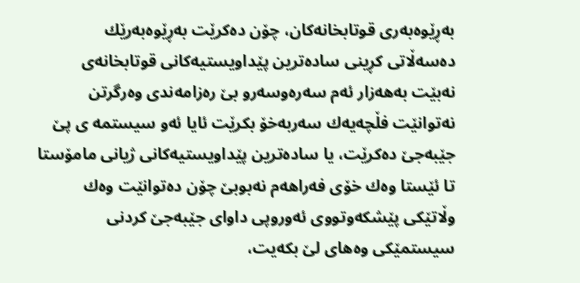به‌ڕێوه‌به‌ری‌ قوتابخانه‌كان، چۆن ده‌كرێت به‌ڕێوه‌به‌رێك ده‌سه‌ڵاتی‌ كڕینی‌ ساده‌ترین پێداویستیه‌كانی‌ قوتابخانه‌ی‌ نه‌بێت به‌هه‌زار ئه‌م سه‌ره‌وسه‌رو بێ‌ ره‌زامه‌ندی‌ وه‌رگرتن نه‌توانێت فڵچه‌یه‌ك سه‌ربه‌خۆ بكرێت ئایا ئه‌و سیستمه‌ ی‌ پێ‌ جێبه‌جێ‌ ده‌كرێت، یا ساده‌ترین پێداویستیه‌كانی‌ ژیانی‌ مامۆستا تا ئێستا وه‌ك خۆی‌ فه‌راهه‌م نه‌بوبێ‌ چۆن ده‌توانێت وه‌ك وڵاتێكی‌ پێشكه‌وتووی‌ ئه‌وروپی داوای‌ جێبه‌جێ‌ كردنی‌ سیستمێكی‌ وه‌های‌ لێ‌ بكه‌یت،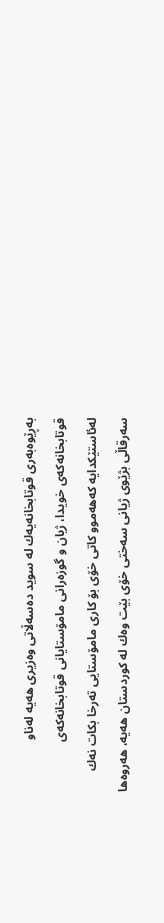به‌ڕێوه‌به‌ری‌ قوتابخانه‌یه‌ك له‌ سوید ده‌سه‌ڵاتی‌ وه‌زیری‌ هه‌یه‌ له‌ناو قوتابخانه‌كه‌ی‌ خویدا، ژیان و گوزه‌رانی‌ مامۆستایانی‌ قوتابخانه‌كه‌ی‌ له‌ئاستێكدایه‌ كه‌هه‌موو كاتی‌ خۆی‌ بۆ كاری‌ مامۆستایی ته‌رخا بكات نه‌ك سه‌رقاڵی بژێوی‌ ژیانی‌ سه‌ختی‌ خۆی‌ بێت وه‌ك له‌ كوردستان هه‌یه‌، هه‌روه‌ها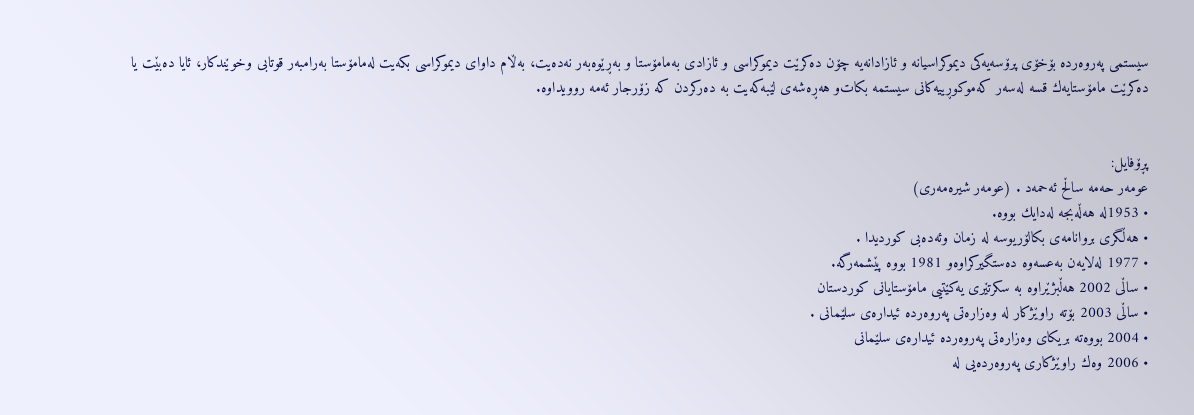سیستمی‌ په‌روه‌رده‌ بۆخۆی‌ پرۆسه‌یه‌كی‌ دیموكراسیانه‌ و ئازادانه‌یه‌ چۆن ده‌كرێت دیموكراسی و ئازادی‌ به‌مامۆستا و به‌ڕێوه‌به‌ر نه‌ده‌یت، به‌ڵام داوای‌ دیموكراسی بكه‌یت له‌مامۆستا به‌رامبه‌ر قوتابی‌ وخوێندكار، ئایا ده‌بێت یا ده‌كرێت مامۆستایه‌ك قسه‌ له‌سه‌ر كه‌موكوڕییه‌كانی‌ سیستمه‌ بكات‌و هه‌ڕه‌شه‌ی‌ لێبه‌كه‌یت به‌ ده‌ركردن كه‌ زۆرجار ئه‌مه‌ روویداوه‌.


پڕۆفایل:
عومه‌ر حه‌مه‌ ساڵح ئه‌حمه‌د . (عومه‌ر شیره‌مه‌ری‌)
• 1953له‌ هه‌ڵه‌بجه‌ له‌دایك بووه‌.
• هه‌ڵگری‌ بروانامه‌ی‌ بكالۆریوسه‌ له‌ زمان وئه‌ده‌بی كوردیدا .
• 1977 له‌لایه‌ن به‌عسه‌وه‌ ده‌ستگیركراوه‌‌و 1981 بووه‌ پێشمه‌رگه‌.
• ساڵی 2002 هه‌ڵبژێراوه‌ به‌ سكرتێری‌ یه‌كێتیی مامۆستایانی‌ كوردستان
• ساڵی 2003 بۆته‌ راوێژكار له‌ وه‌زاره‌تی‌ په‌روه‌رده‌ ئیداره‌ی‌ سلێمانی‌ .
• 2004 بووه‌ته‌ بریكای‌ وه‌زاره‌تی‌ په‌روه‌رده‌ ئیداره‌ی‌ سلێمانی‌
• 2006 وه‌ك راوێژكاری‌ په‌روه‌رده‌یی‌ له‌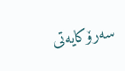سه‌رۆكایه‌تی‌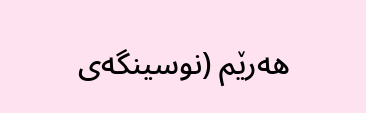هه‌رێم (نوسینگه‌ی‌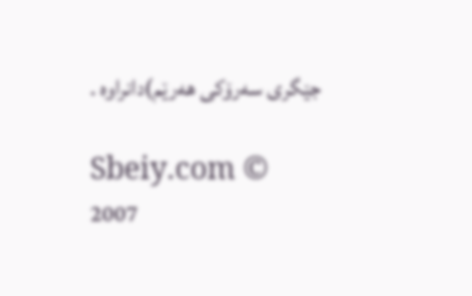جێگری‌ سه‌رۆكی‌ هه‌رێم)دانراوه‌ .

Sbeiy.com © 2007